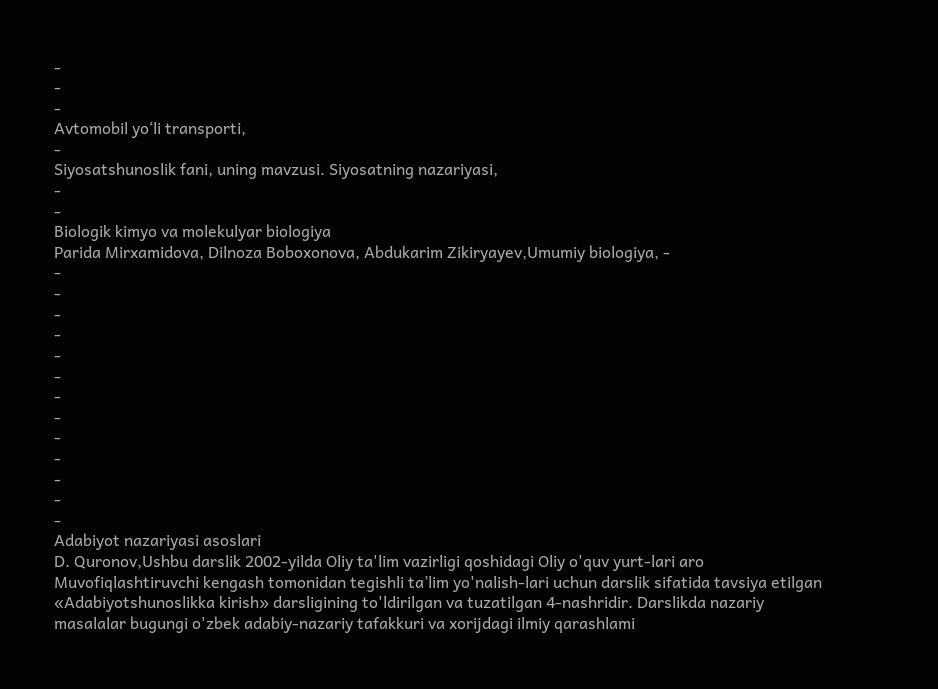-
-
-
Avtomobil yo‘li transporti,
-
Siyosatshunoslik fani, uning mavzusi. Siyosatning nazariyasi,
-
-
Biologik kimyo va molekulyar biologiya
Parida Mirxamidova, Dilnoza Boboxonova, Abdukarim Zikiryayev,Umumiy biologiya, -
-
-
-
-
-
-
-
-
-
-
-
-
-
Adabiyot nazariyasi asoslari
D. Quronov,Ushbu darslik 2002-yilda Oliy ta'lim vazirligi qoshidagi Oliy o'quv yurt-lari aro Muvofiqlashtiruvchi kengash tomonidan tegishli ta’lim yo'nalish-lari uchun darslik sifatida tavsiya etilgan «Adabiyotshunoslikka kirish» darsligining to'ldirilgan va tuzatilgan 4-nashridir. Darslikda nazariy masalalar bugungi o'zbek adabiy-nazariy tafakkuri va xorijdagi ilmiy qarashlami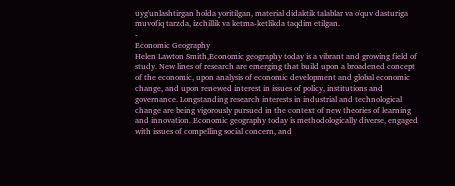uyg'unlashtirgan holda yoritilgan, material didaktik talablar va o'quv dasturiga muvofiq tarzda, izchillik va ketma-ketlikda taqdim etilgan.
-
Economic Geography
Helen Lawton Smith,Economic geography today is a vibrant and growing field of study. New lines of research are emerging that build upon a broadened concept of the economic, upon analysis of economic development and global economic change, and upon renewed interest in issues of policy, institutions and governance. Longstanding research interests in industrial and technological change are being vigorously pursued in the context of new theories of learning and innovation. Economic geography today is methodologically diverse, engaged with issues of compelling social concern, and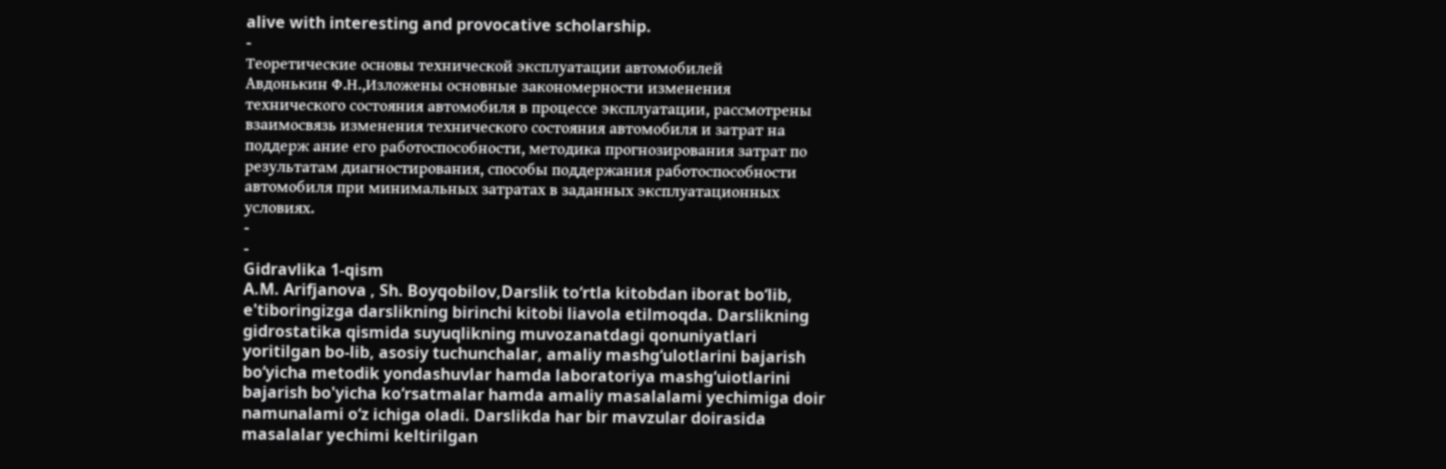alive with interesting and provocative scholarship.
-
Теоретические основы технической эксплуатации автомобилей
Авдонькин Ф.Н.,Изложены основные закономерности изменения технического состояния автомобиля в процессе эксплуатации, рассмотрены взаимосвязь изменения технического состояния автомобиля и затрат на поддерж ание его работоспособности, методика прогнозирования затрат по результатам диагностирования, способы поддержания работоспособности автомобиля при минимальных затратах в заданных эксплуатационных условиях.
-
-
Gidravlika 1-qism
A.M. Arifjanova , Sh. Boyqobilov,Darslik to‘rtla kitobdan iborat bo‘lib, e'tiboringizga darslikning birinchi kitobi liavola etilmoqda. Darslikning gidrostatika qismida suyuqlikning muvozanatdagi qonuniyatlari yoritilgan bo-lib, asosiy tuchunchalar, amaliy mashg‘ulotlarini bajarish bo‘yicha metodik yondashuvlar hamda laboratoriya mashg‘uiotlarini bajarish bo'yicha ko‘rsatmalar hamda amaliy masalalami yechimiga doir namunalami o‘z ichiga oladi. Darslikda har bir mavzular doirasida masalalar yechimi keltirilgan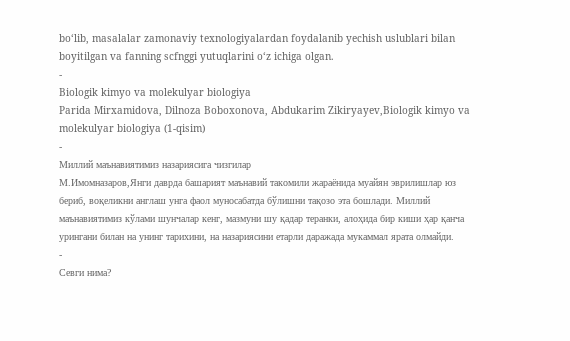bo‘lib, masalalar zamonaviy texnologiyalardan foydalanib yechish uslublari bilan boyitilgan va fanning scfnggi yutuqlarini o‘z ichiga olgan.
-
Biologik kimyo va molekulyar biologiya
Parida Mirxamidova, Dilnoza Boboxonova, Abdukarim Zikiryayev,Biologik kimyo va molekulyar biologiya (1-qisim)
-
Миллий маънавиятимиз назариясига чизгилар
М.Имомназаров,Янги даврда башарият маънавий такомили жараёнида муайян эврилишлар юз бериб, воқеликни англаш унга фаол муносабатда бўлишни тақозо эта бошлади. Миллий маънавиятимиз кўлами шунчалар кенг, мазмуни шу қадар теранки, алоҳида бир киши ҳар қанча урингани билан на унинг тарихини, на назариясини етарли даражада мукаммал ярата олмайди.
-
Севги нима?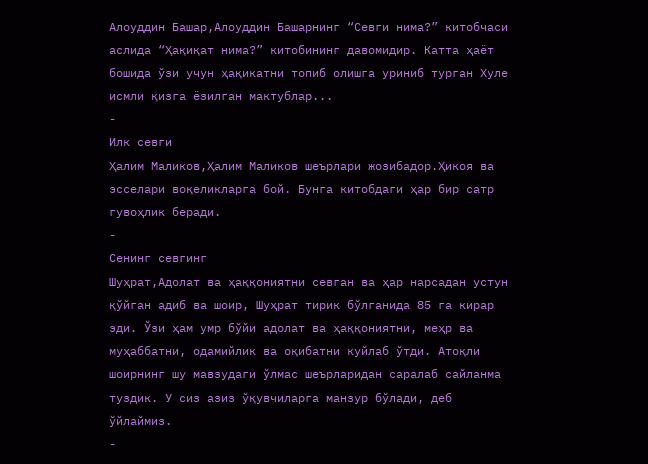Алоуддин Башар,Алоуддин Башарнинг “Севги нима?” китобчаси аслида “Ҳақиқат нима?” китобининг давомидир. Катта ҳаёт бошида ўзи учун ҳақикатни топиб олишга уриниб турган Хуле исмли қизга ёзилган мактублар...
-
Илк севги
Ҳалим Маликов,Ҳалим Маликов шеърлари жозибадор.Ҳикоя ва эсселари воқеликларга бой. Бунга китобдаги ҳар бир сатр гувоҳлик беради.
-
Сенинг севгинг
Шуҳрат,Адолат ва ҳаққониятни севган ва ҳар нарсадан устун қўйган адиб ва шоир, Шуҳрат тирик бўлганида 85 га кирар эди. Ўзи ҳам умр бўйи адолат ва ҳаққониятни, меҳр ва муҳаббатни, одамийлик ва оқибатни куйлаб ўтди. Атоқли шоирнинг шу мавзудаги ўлмас шеърларидан саралаб сайланма туздик. У сиз азиз ўқувчиларга манзур бўлади, деб ўйлаймиз.
-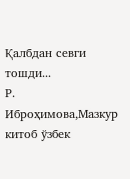Қалбдан севги тошди...
Р. Иброҳимова,Мазкур китоб ўзбек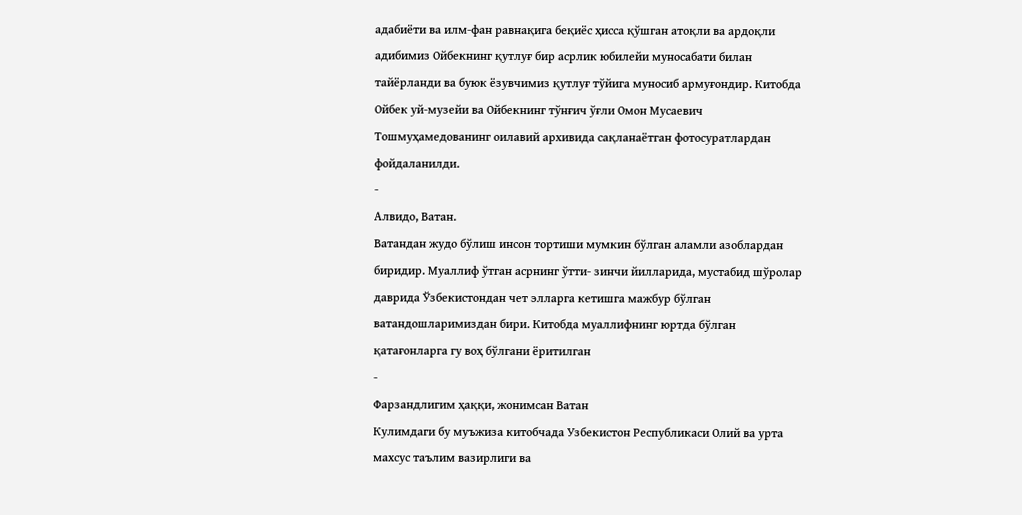адабиёти ва илм-фан равнақига беқиёс ҳисса қўшган атоқли ва ардоқли адибимиз Ойбекнинг қутлуғ бир асрлик юбилейи муносабати билан тайёрланди ва буюк ёзувчимиз қутлуғ тўйига муносиб армуғондир. Китобда Ойбек уй-музейи ва Ойбекнинг тўнғич ўғли Омон Мусаевич Тошмуҳамедованинг оилавий архивида сақланаётган фотосуратлардан фойдаланилди.
-
Алвидо, Ватан.
Ватандан жудо бўлиш инсон тортиши мумкин бўлган аламли азоблардан биридир. Муаллиф ўтган асрнинг ўтти- зинчи йилларида, мустабид шўролар даврида Ўзбекистондан чет элларга кетишга мажбур бўлган ватандошларимиздан бири. Китобда муаллифнинг юртда бўлган қатағонларга гу воҳ бўлгани ёритилган
-
Фарзандлигим ҳаққи, жонимсан Ватан
Кулимдаги бу муъжиза китобчада Узбекистон Республикаси Олий ва урта махсус таълим вазирлиги ва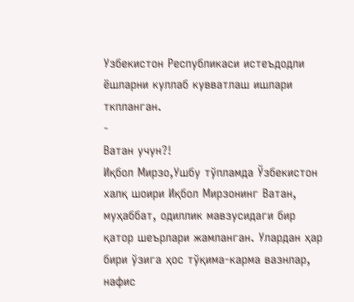Узбекистон Республикаси истеъдодли ёшларни куллаб кувватлаш ишлари ткпланган.
-
Ватан учун?!
Иқбол Мирзо,Ушбу тўпламда Ўзбекистон халқ шоири Иқбол Мирзонинг Ватан, муҳаббат, одиллик мавзусидаги бир қатор шеърлари жамланган. Улардан ҳар бири ўзига ҳос тўқима-карма вазнлар, нафис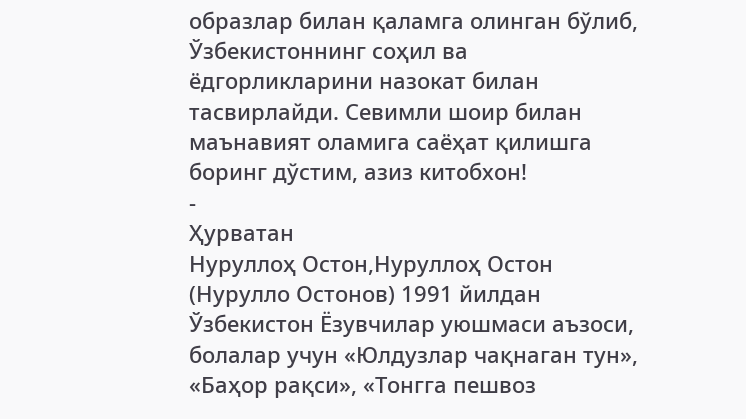образлар билан қаламга олинган бўлиб, Ўзбекистоннинг соҳил ва ёдгорликларини назокат билан тасвирлайди. Севимли шоир билан маънавият оламига саёҳат қилишга боринг дўстим, азиз китобхон!
-
Ҳурватан
Нуруллоҳ Остон,Нуруллоҳ Остон (Нурулло Остонов) 1991 йилдан Ўзбекистон Ёзувчилар уюшмаси аъзоси, болалар учун «Юлдузлар чақнаган тун», «Баҳор рақси», «Тонгга пешвоз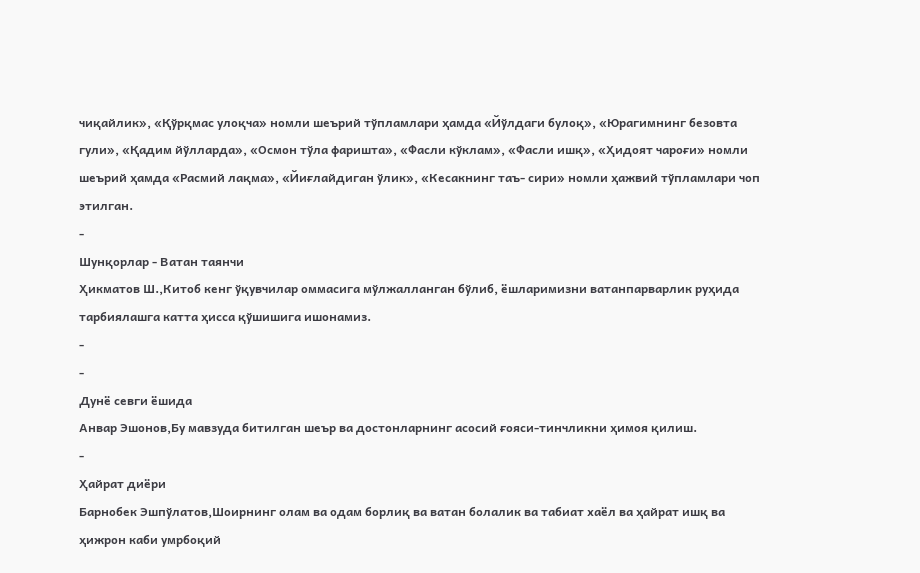чиқайлик», «Қўрқмас улоқча» номли шеърий тўпламлари ҳамда «Йўлдаги булоқ», «Юрагимнинг безовта гули», «Қадим йўлларда», «Осмон тўла фаришта», «Фасли кўклам», «Фасли ишқ», «Ҳидоят чароғи» номли шеърий ҳамда «Расмий лақма», «Йиғлайдиган ўлик», «Кесакнинг таъ- сири» номли ҳажвий тўпламлари чоп этилган.
-
Шунқорлар - Ватан таянчи
Ҳикматов Ш.,Китоб кенг ўқувчилар оммасига мўлжалланган бўлиб, ёшларимизни ватанпарварлик руҳида тарбиялашга катта ҳисса қўшишига ишонамиз.
-
-
Дунё севги ёшида
Анвар Эшонов,Бу мавзуда битилган шеър ва достонларнинг асосий ғояси-тинчликни ҳимоя қилиш.
-
Ҳайрат диёри
Барнобек Эшпўлатов,Шоирнинг олам ва одам борлиқ ва ватан болалик ва табиат хаёл ва ҳайрат ишқ ва ҳижрон каби умрбоқий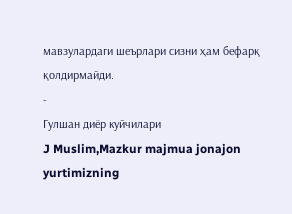мавзулардаги шеърлари сизни ҳам бефарқ қолдирмайди.
-
Гулшан диёр куйчилари
J Muslim,Mazkur majmua jonajon yurtimizning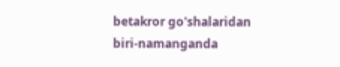betakror go'shalaridan biri-namanganda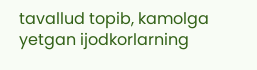tavallud topib, kamolga yetgan ijodkorlarning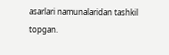asarlari namunalaridan tashkil topgan.